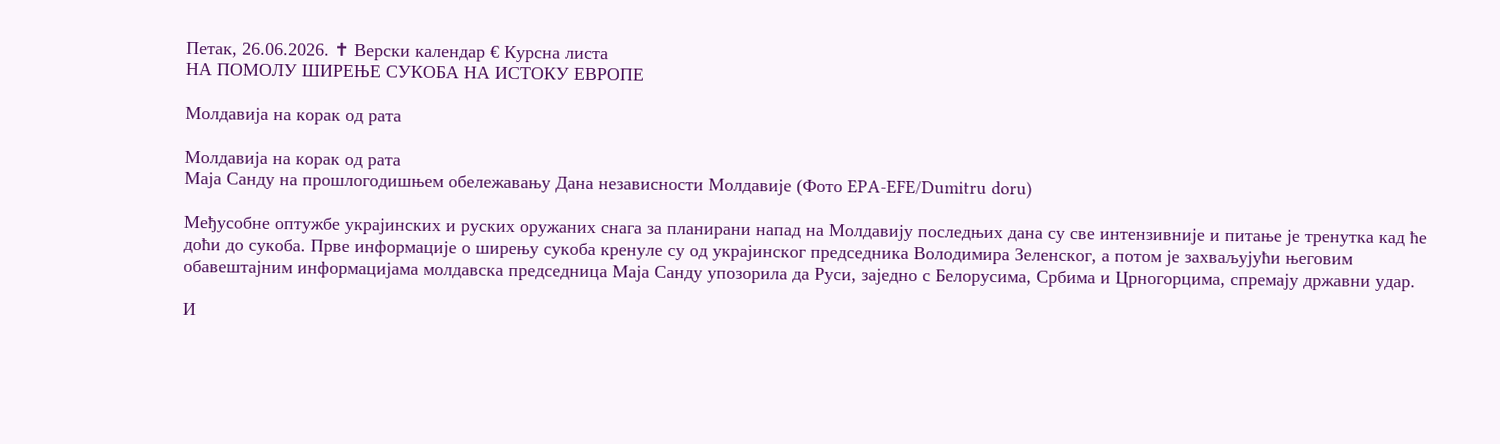Петак, 26.06.2026. ✝ Верски календар € Курсна листа
НА ПОМОЛУ ШИРЕЊЕ СУКОБА НА ИСТОКУ ЕВРОПЕ

Молдавија на корак од рата

Молдавија на корак од рата
Маја Санду на прошлогодишњем обележавању Дана независности Молдавије (Фото EPA-EFE/Dumitru doru)

Међусобне оптужбе украјинских и руских оружаних снага за планирани напад на Молдавију последњих дана су све интензивније и питање је тренутка кад ће доћи до сукоба. Прве информације о ширењу сукоба кренуле су од украјинског председника Володимира Зеленског, а потом је захваљујући његовим обавештајним информацијама молдавска председница Маја Санду упозорила да Руси, заједно с Белорусима, Србима и Црногорцима, спремају државни удар.

И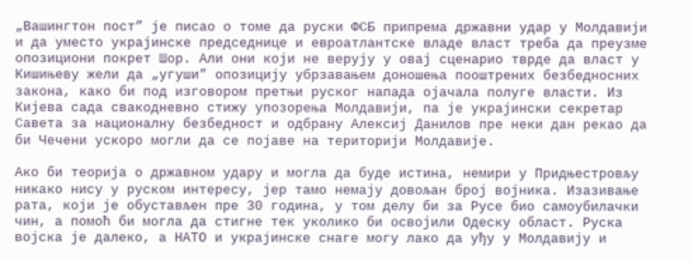„Вашингтон пост” је писао о томе да руски ФСБ припрема државни удар у Молдавији и да уместо украјинске председнице и евроатлантске владе власт треба да преузме опозициони покрет Шор. Али они који не верују у овај сценарио тврде да власт у Кишињеву жели да „угуши” опозицију убрзавањем доношења пооштрених безбедносних закона, како би под изговором претњи руског напада ојачала полуге власти. Из Кијева сада свакодневно стижу упозорења Молдавији, па је украјински секретар Савета за националну безбедност и одбрану Алексиј Данилов пре неки дан рекао да би Чечени ускоро могли да се појаве на територији Молдавије.

Ако би теорија о државном удару и могла да буде истина, немири у Придњестровљу никако нису у руском интересу, јер тамо немају довољан број војника. Изазивање рата, који је обустављен пре 30 година, у том делу би за Русе био самоубилачки чин, а помоћ би могла да стигне тек уколико би освојили Одеску област. Руска војска је далеко, а НАТО и украјинске снаге могу лако да уђу у Молдавију и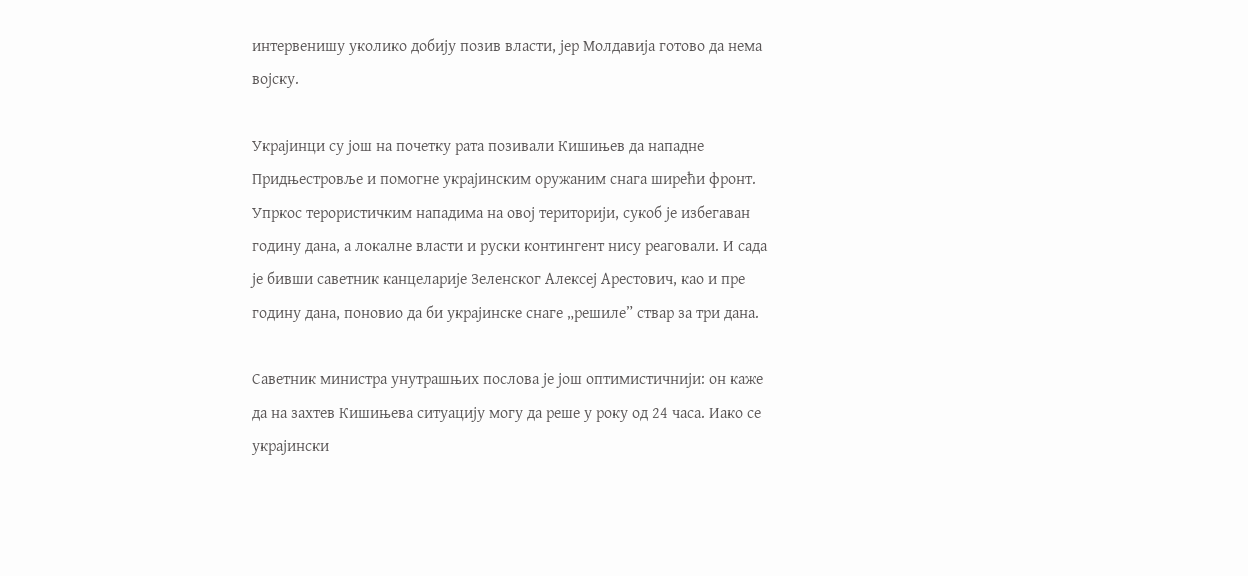интервенишу уколико добију позив власти, јер Молдавија готово да нема војску.

Украјинци су још на почетку рата позивали Кишињев да нападне Придњестровље и помогне украјинским оружаним снага ширећи фронт. Упркос терористичким нападима на овој територији, сукоб је избегаван годину дана, а локалне власти и руски контингент нису реаговали. И сада је бивши саветник канцеларије Зеленског Алексеј Арестович, као и пре годину дана, поновио да би украјинске снаге „решиле” ствар за три дана.

Саветник министра унутрашњих послова је још оптимистичнији: он каже да на захтев Кишињева ситуацију могу да реше у року од 24 часа. Иако се украјински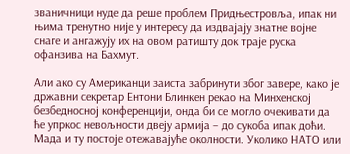званичници нуде да реше проблем Придњестровља, ипак ни њима тренутно није у интересу да издвајају знатне војне снаге и ангажују их на овом ратишту док траје руска офанзива на Бахмут.

Али ако су Американци заиста забринути због завере, како је државни секретар Ентони Блинкен рекао на Минхенској безбедносној конференцији, онда би се могло очекивати да ће упркос невољности двеју армија – до сукоба ипак доћи. Мада и ту постоје отежавајуће околности. Уколико НАТО или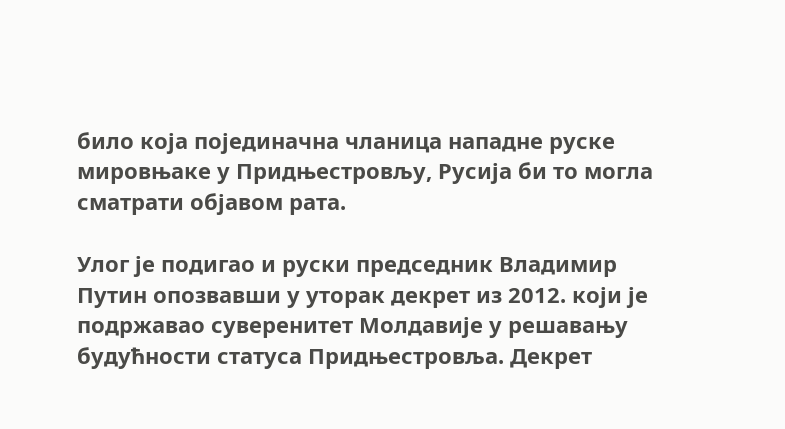било која појединачна чланица нападне руске мировњаке у Придњестровљу, Русија би то могла сматрати објавом рата.

Улог је подигао и руски председник Владимир Путин опозвавши у уторак декрет из 2012. који је подржавао суверенитет Молдавије у решавању будућности статуса Придњестровља. Декрет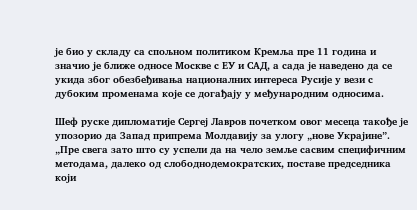је био у складу са спољном политиком Кремља пре 11 година и значио је ближе односе Москве с ЕУ и САД, а сада је наведено да се укида због обезбеђивања националних интереса Русије у вези с дубоким променама које се догађају у међународним односима.

Шеф руске дипломатије Сергеј Лавров почетком овог месеца такође је упозорио да Запад припрема Молдавију за улогу „нове Украјине”. „Пре свега зато што су успели да на чело земље сасвим специфичним методама, далеко од слободнодемократских, поставе председника који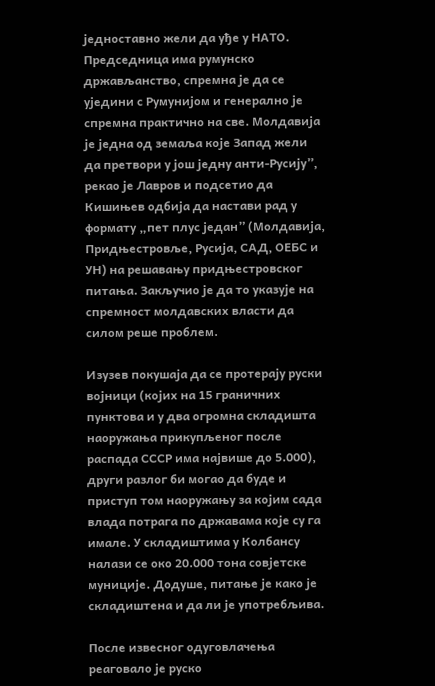једноставно жели да уђе у НАТО. Председница има румунско држављанство, спремна је да се уједини с Румунијом и генерално је спремна практично на све. Молдавија је једна од земаља које Запад жели да претвори у још једну анти-Русију”, рекао је Лавров и подсетио да Кишињев одбија да настави рад у формату „пет плус један” (Молдавија, Придњестровље, Русија, САД, ОЕБС и УН) на решавању придњестровског питања. Закључио је да то указује на спремност молдавских власти да силом реше проблем.

Изузев покушаја да се протерају руски војници (којих на 15 граничних пунктова и у два огромна складишта наоружања прикупљеног после распада СССР има највише до 5.000), други разлог би могао да буде и приступ том наоружању за којим сада влада потрага по државама које су га имале. У складиштима у Колбансу налази се око 20.000 тона совјетске муниције. Додуше, питање је како је складиштена и да ли је употребљива.

После извесног одуговлачења реаговало је руско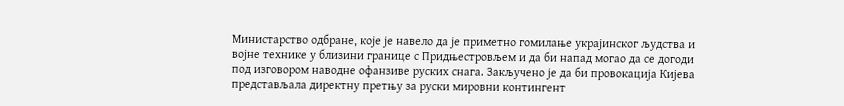Министарство одбране, које је навело да је приметно гомилање украјинског људства и војне технике у близини границе с Придњестровљем и да би напад могао да се догоди под изговором наводне офанзиве руских снага. Закључено је да би провокација Кијева представљала директну претњу за руски мировни контингент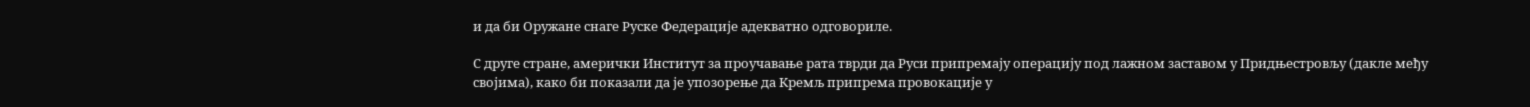и да би Оружане снаге Руске Федерације адекватно одговориле.

С друге стране, амерички Институт за проучавање рата тврди да Руси припремају операцију под лажном заставом у Придњестровљу (дакле међу својима), како би показали да је упозорење да Кремљ припрема провокације у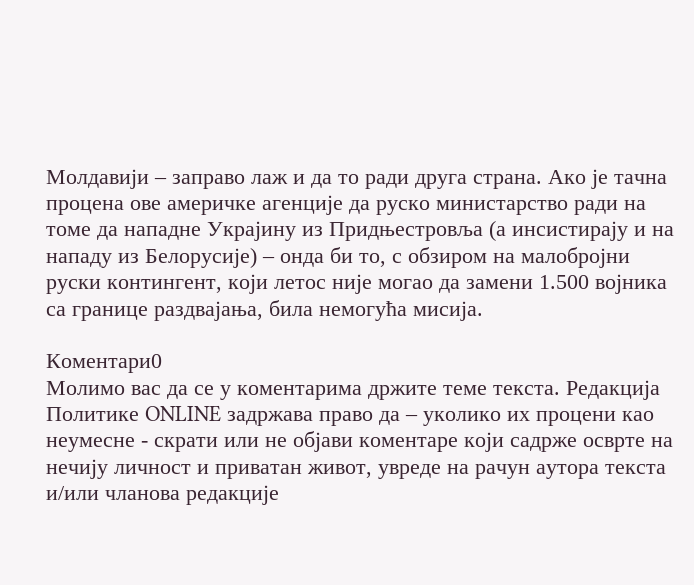Молдавији – заправо лаж и да то ради друга страна. Ако је тачна процена ове америчке агенције да руско министарство ради на томе да нападне Украјину из Придњестровља (а инсистирају и на нападу из Белорусије) – онда би то, с обзиром на малобројни руски контингент, који летос није могао да замени 1.500 војника са границе раздвајања, била немогућа мисија.

Коментари0
Молимо вас да се у коментарима држите теме текста. Редакција Политике ONLINE задржава право да – уколико их процени као неумесне - скрати или не објави коментаре који садрже осврте на нечију личност и приватан живот, увреде на рачун аутора текста и/или чланова редакције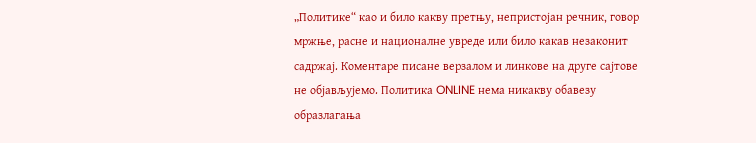„Политике“ као и било какву претњу, непристојан речник, говор мржње, расне и националне увреде или било какав незаконит садржај. Коментаре писане верзалом и линкове на друге сајтове не објављујемо. Политика ONLINE нема никакву обавезу образлагања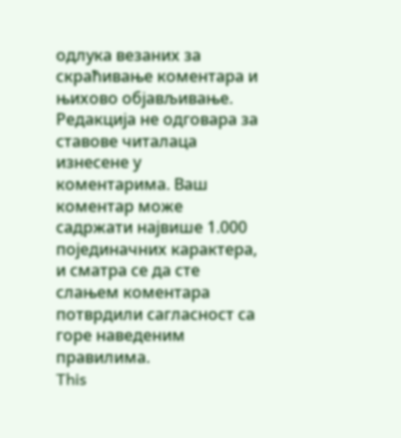одлука везаних за скраћивање коментара и њихово објављивање. Редакција не одговара за ставове читалаца изнесене у коментарима. Ваш коментар може садржати највише 1.000 појединачних карактера, и сматра се да сте слањем коментара потврдили сагласност са горе наведеним правилима.
This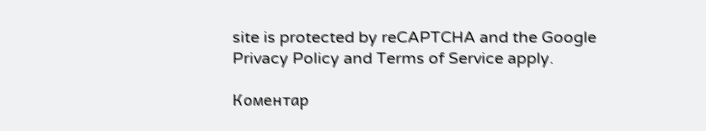site is protected by reCAPTCHA and the Google Privacy Policy and Terms of Service apply.

Комeнтар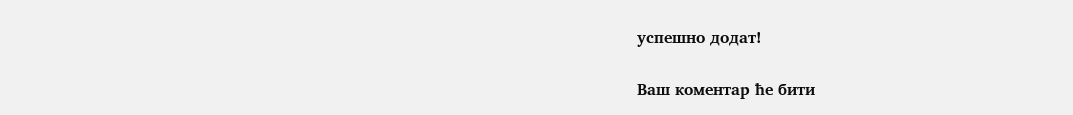успeшно додат!

Ваш комeнтар ћe бити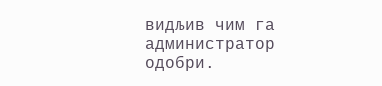видљив чим га администратор одобри.